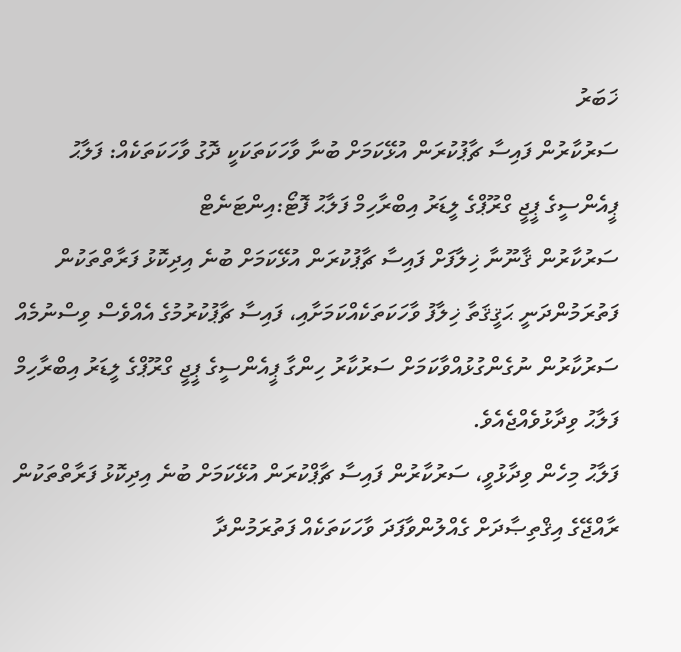ޚަބަރު
ސަރުކާރުން ފައިސާ ޗާޕުކުރަން އުޅޭކަމަށް ބުނާ ވާހަކަތަކަކީ ދޮގު ވާހަކަތަކެއް: ފަލާޙު
ޕީއެންސީގެ ޕީޖީ ގްރޫޕްގެ ލީޑަރު އިބްރާހިމް ފަލާޙު ފޮޓޯ:އިންޓަނެޓް
ސަރުކާރުން ޤާނޫނާ ޚިލާފަށް ފައިސާ ޗާޕުކުރަން އުޅޭކަމަށް ބުނެ އިދިކޮޅު ފަރާތްތަކުން ފަތުރަމުންދަނީ ޙަޤީޤަތާ ޚިލާފު ވާހަކަތަކެއްކަމަށާއި، ފައިސާ ޗާޕުކުރުމުގެ އެއްވެސް ވިސްނުމެއް ސަރުކާރުން ނުގެންގުޅުއްވާކަމަށް ސަރުކާރު ހިންގާ ޕީއެންސީގެ ޕީޖީ ގްރޫޕްގެ ލީޑަރު އިބްރާހިމް ފަލާޙު ވިދާޅުވެއްޖެއެވެ.
ފަލާޙު މިހެން ވިދާޅުވީ، ސަރުކާރުން ފައިސާ ޗާޕްކުރަން އުޅޭކަމަށް ބުނެ އިދިކޮޅު ފަރާތްތަކުން ރާއްޖޭގެ އިޤްތިޞާދަށް ގެއްލުންވާފަދަ ވާހަކަތަކެއް ފަތުރަމުންދާ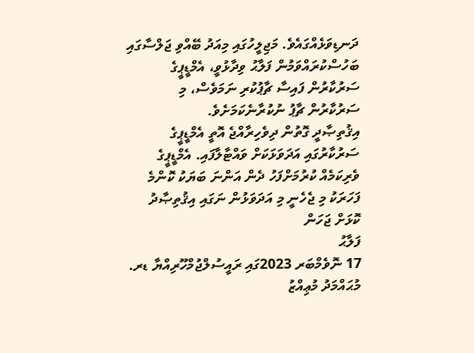ދަނޑިވަޅެއްގައެވެ. މަޖިލީހުގައި މިއަދު ބޭއްވި ޖަލްސާގައި ބަހުސްކުރައްވަމުން ފަލާޙު ވިދާޅުވީ، އެމްޑީޕީގެ ސަރުކާރުން ފައިސާ ޗާޕުކުރި ނަމަވެސް، މި ސަރުކާރުން ޗާޕު ނުކުރާނެކަމަށެވެ.
އިޤުތިޞާދީ ގޮތުން ދިވެހިރާއްޖެ އޮތީ އެމްޑީޕީގެ ސަރުކާރުގައި އަދަވަޅަކަށް ވައްޓާލާފައި. އެމްޑީޕީގެ ވެރިކަމެއް ކުރުމަށްފަހު ދެން އަންނަ ބަޔަކު ކޮންމެ ފަހަރަކު މި ޖެހެނީ މި އަދަވަޅުން ނަގައި އިޤުތިޞާދު ކޮޅަށް ޖަހަން
ފަލާޙު
17 ނޮވެމްބަރ 2023ގައި ރައީސުލްޖުމްހޫރިއްޔާ ޑރ. މުޙައްމަދު މުޢިއްޒު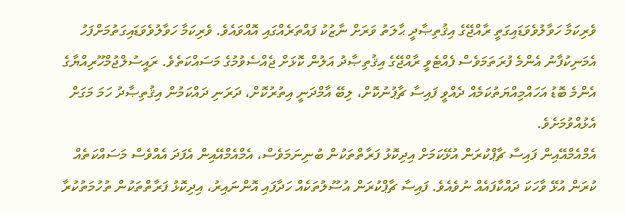ވެރިކަމާ ހަވާލުވެވަޑައިގަތީ ރާއްޖޭގެ އިޤުތިޞާދީ ޙާލަތު ވަރަށް ނާޒުކު ފައްތަރެއްގައި އޮއްވައެވެ. ވެރިކަމާ ހަވާލުވެވަޑައިގަތުމަށްފަހު އެމަނިކުފާނު އެންމެ ފުރަތަމަވެސް ފެއްޓެވީ ރާއްޖޭގެ އިޤުތިޞާދު އަލުން ކޮޅަށް ޖެއްސެވުމުގެ މަސައްކަތެވެ. ރައީސުލްޖުމްހޫރިއްޔާގެ އެންމެ ބޮޑު އަހައްމިއްޔަތުކަމެއް ދެއްވީ ފައިސާ ޗާޕުނުކޮށް، ލިބޭ އާމްދަނީ އިތުރުކޮށް، ދަރަނި ދައްކަމުން އިޤުތިޞާދު ހަމަ މަގަށް އެޅުއްވުމަށެވެ.
އެމްއެމްއޭއިން ފައިސާ ޗާޕްކުރަން އުޅޭކަމަށް އިދިކޮޅު ފަރާތްތަކުން ބުނިނަމަވެސް، އެމްއެމްއޭއިން އެފަދަ އެއްވެސް މަސައްކަތެއް ކުރަން އުޅޭ ވާހަކަ ދައްކާފައެއް ނުވެއެވެ. ފައިސާ ޗާޕްކުރަން އުސޫލުތަކެއް ހަދާފައި އޮންނައިރު، އިދިކޮޅު ފަރާތްތަކުން ތުހުމަތުކުރާ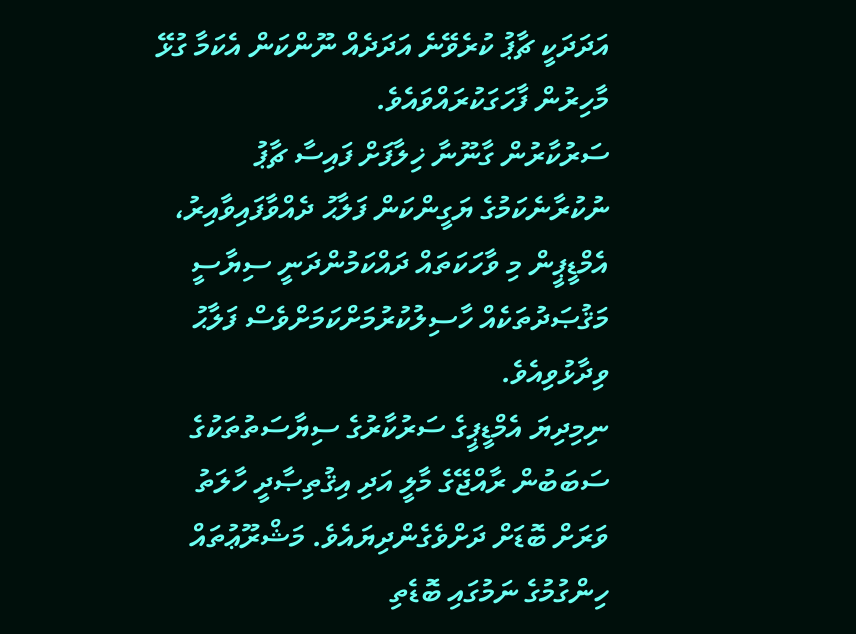އަދަދަކީ ޗާޕު ކުރެވޭނެ އަދަދެއް ނޫންކަން އެކަމާ ގުޅޭ މާހިރުން ފާހަގަކުރައްވައެވެ.
ސަރުކާރުން ގާނޫނާ ޚިލާފަށް ފައިސާ ޗާޕު ނުކުރާނެކަމުގެ ޔަގީންކަން ފަލާޙު ދެއްވާފައިވާއިރު، އެމްޑީޕީން މި ވާހަކަތައް ދައްކަމުންދަނީ ސިޔާސީ މަޤުޞަދުތަކެއް ހާސިލުކުރުމަށްކަމަށްވެސް ފަލާޙު ވިދާޅުވިއެވެ.
ނިމިދިޔަ އެމްޑީޕީގެ ސަރުކާރުގެ ސިޔާސަތުތަކުގެ ސަބަބުން ރާއްޖޭގެ މާލީ އަދި އިޤުތިޞާދީ ހާލަތު ވަރަށް ބޮޑަށް ދަށްވެގެންދިޔައެވެ. މަޝްރޫޢުތައް ހިންގުމުގެ ނަމުގައި ބޮޑެތި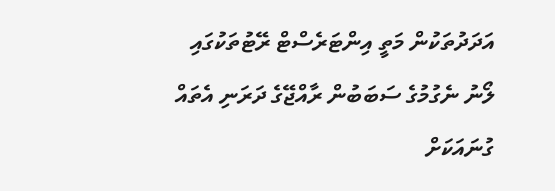އަދަދުތަކުން މަތީ އިންޓަރެސްޓް ރޭޓުތަކުގައި ލޯނު ނެގުމުގެ ސަބަބުން ރާއްޖޭގެ ދަރަނި އެތައް ގުނައަކަށް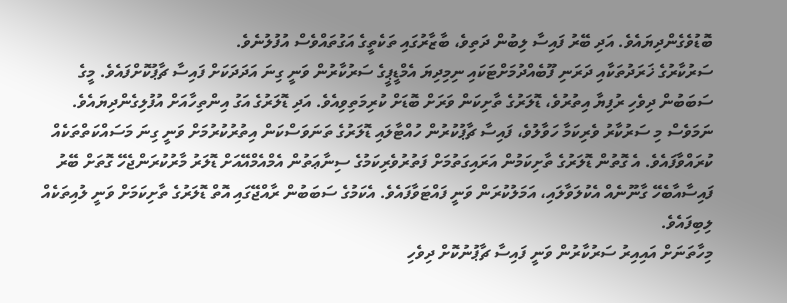ބޮޑުވެގެންދިޔައެވެ. އަދި ބޭރު ފައިސާ ލިބުން ދަތިވެ، ބާޒާރުގައި ތަކެތީގެ އަގުތައްވެސް އުފުލުނެވެ.
ސަރުކާރުގެ ޚަރަދުތަކާއި ދަރަނި ފޫބެއްދުމަށްޓަކައި ނިމިދިޔަ އެމްޑީޕީގެ ސަރުކާރުން ވަނީ ގިނަ އަދަދަކަށް ފައިސާ ޗާޕުކޮށްފައެވެ. މީގެ ސަބަބުން ދިވެހި ރުފިޔާ އިތުރުވެ، ޑޮލަރުގެ ތާށިކަން ވަރަށް ބޮޑަށް ކުރިމަތިވިއެވެ. އަދި ޑޮލަރުގެ އަގު އިންތިހާއަށް އުފުލިގެންދިޔައެވެ.
ނަމަވެސް މި ސަރުކާރު ވެރިކަމާ ހަވާލުވެ، ފައިސާ ޗާޕުކުރުން ހުއްޓާލައި ޑޮލަރުގެ ތަނަވަސްކަން އިތުރުކުރުމަށް ވަނީ ގިނަ މަސައްކަތްތަކެއް ކުރައްވާފައެވެ. އެ ގޮތުން ޑޮލަރުގެ ތާށިކަމުން އަރައިގަތުމަށް ފަތުރުވެރިކަމުގެ ސިނާޢަތުން އެމްއެމްއޭއަށް ޑޮލަރު މާރުކުރަންޖެހޭ ގޮތަށް ބޭރު ފައިސާއާބެހޭ ގާނޫނެއް އެކުލަވާލައި، އަމަލުކުރަން ވަނީ ފައްޓަވާފައެވެ. އެކަމުގެ ސަބަބުން ރާއްޖޭގައި އޮތް ޑޮލަރުގެ ތާށިކަމަށް ވަނީ ލުއިތަކެއް ލިބިފައެވެ.
މިހާތަނަށް އައިއިރު ސަރުކާރުން ވަނީ ފައިސާ ޗާޕުނުކޮށް ދިވެހި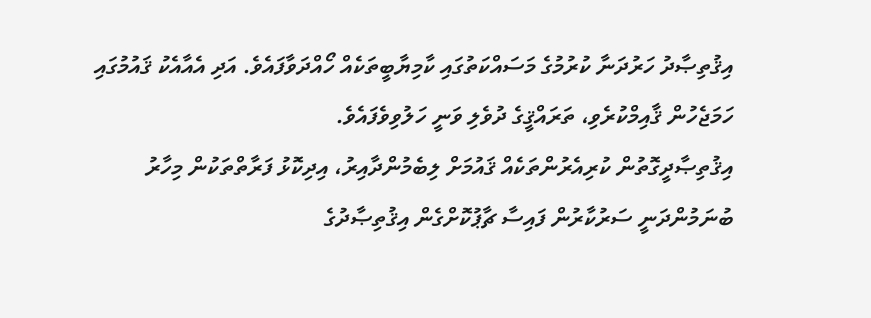އިޤުތިޞާދު ހަރުދަނާ ކުރުމުގެ މަސައްކަތުގައި ކާމިޔާބީތަކެއް ހޯއްދަވާފައެވެ. އަދި އެއާއެކު ޤައުމުގައި ހަމަޖެހުން ޤާއިމްކުރެވި، ތަރައްޤީގެ ދުވެލި ވަނީ ހަލުވިވެފައެވެ.
އިޤުތިޞާދީގޮތުން ކުރިއެރުންތަކެއް ޤައުމަށް ލިބެމުންދާއިރު، އިދިކޮޅު ފަރާތްތަކުން މިހާރު ބުނަމުންދަނީ ސަރުކާރުން ފައިސާ ޗާޕުކޮށްގެން އިޤުތިޞާދުގެ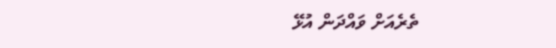ތެރެއަށް ވައްދަން އުޅޭ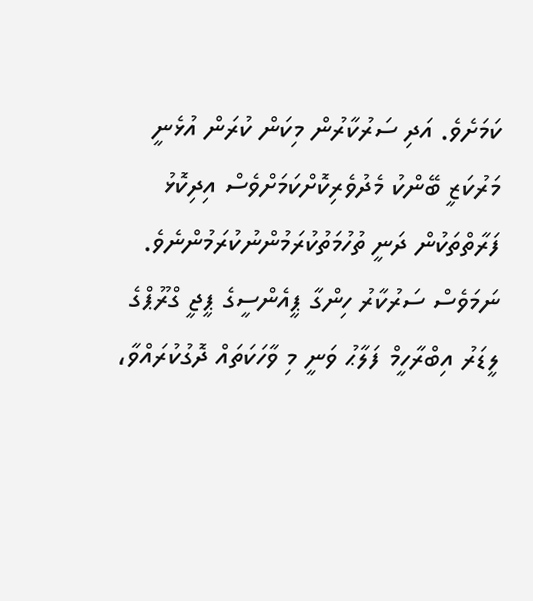ކަމަށެވެ. އަދި ސަރުކާރުން މިކަން ކުރަން އުޅެނީ މަރުކަޒީ ބޭންކު މެދުވެރިކޮށްކަމަށްވެސް އިދިކޮޅު ފަރާތްތަކުން ދަނީ ތުހުމަތުކުރަމުންނުކުރަމުންނެވެ.
ނަމަވެސް ސަރުކާރު ހިންގާ ޕީއެންސީގެ ޕީޖީ ގްރޫޕްގެ ލީޑަރު އިބްރާހީމް ފަލާޙު ވަނީ މި ވާހަކަތައް ދޮގުކުރައްވާ،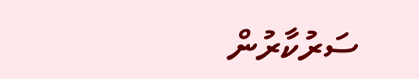ސަރުކާރުން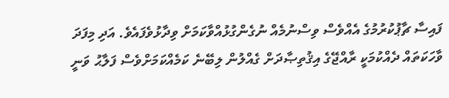ފައިސާ ޗާޕުކުރުމުގެ އެއްވެސް ވިސްނުމެއް ނުގެންގުޅުއްވާކަމަށް ވިދާޅުވެފައެވެ. އަދި މިފަދަ ވާހަކަތައް ދެއްކުމަކީ ރާއްޖޭގެ އިޤުތިޞާދަށް ގެއްލުން ލިބޭނެ ކަމެއްކަމަށްވެސް ފަލާޙު ވަނީ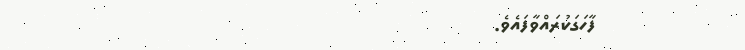ފާހަގަކުރައްވާފައެވެ.